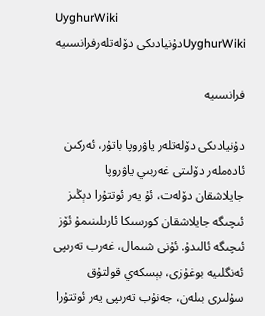UyghurWiki
UyghurWikiدۇنيادىكى دۆلەتلەرفرانسىيە

فرانسىيە

دۇنيادىكى دۆلەتلەر ياۋروپا باتۇر، ئەركىن ئادەملەر دۆلىتى غەربىي ياۋروپا جايلاشقان دۆلەت، ئۇ يەر ئوتتۇرا دېڭىز ئىچىگە جايلاشقان كورسىكا ئارىلىنىمۇ ئۆز ئىچىگە ئالىدۇ. ئۇنى شىمال، غەرب تەرىپى ئەنگلىيە بوغۇزى، بېسكەي قولتۇق سۇلىرى بىلەن، جەنۇب تەرىپى يەر ئوتتۇرا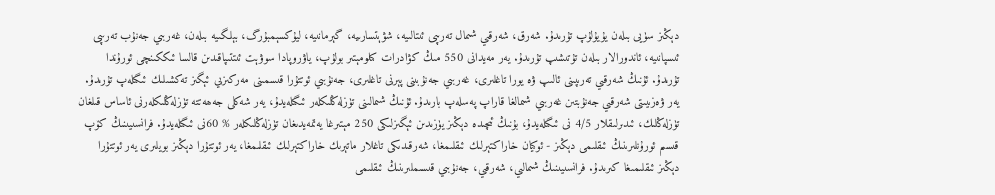دېڭىز سۈيى بىلەن يۇيۇلۇپ تۇرىدۇ. شەرق، شەرقىي شىمال تەرىپى ئىتالىيە، شۋېتسارىيە، گېرمانىيە، ليۇكسېمبۇرگ، بېلگىيە بىلەن، غەربىي جەنۇب تەرىپى ئىسپانىيە، ئاندورالار بىلەن تۇتىشىپ تۇرىدۇ. يەر مەيدانى 550 مىڭ كۋادرات كىلومېتىر بولۇپ، ياۋروپادا سوۋېت ئىتتىپاقىدىن قالسا ئىككىنچى ئورۇندا تۇرىدۇ. ئۇنىڭ شەرقىي تەرىپىنى ئالىپ ۋە يورا تاغلىرى، غەربىي جەنۇبىنى پېرنى تاغلىرى، جەنۇبىي ئوتتۇرا قىسمىنى مەركىزىي ئېگىز تەكشىلىك ئىگىلەپ تۇرىدۇ. يەر ۋەزىيىتى شەرقىي جەنۇبتىن غەربىي شىمالغا قاراپ پەسلەپ بارىدۇ. ئۇنىڭ شىمالىنى تۈزلەڭلىكلەر ئىگىلەيدۇ، يەر شەكلى جەھەتتە تۈزلەڭلىكلەرنى ئاساس قىلغان تۈزلەڭلىك، ئىدىرلىقلار 4/5 نى ئىگىلەيدۇ، بۇنىڭ ئىچىدە دېڭىز يۈزىدىن ئېگىزلىكى 250 مېتىرغا يەتمەيدىغان تۈزلەڭلىكلەر % 60نى ئىگىلەيدۇ. فرانسىيىنىڭ كۆپ قىسىم ئورۇنلىرىنىڭ ئىقلىمى دېڭىز - ئوكيان خاراكتېرلىك ئىقلىمغا، شەرقىدىكى تاغلار ماتېرىك خاراكتېرلىك ئىقلىمغا، يەر ئوتتۇرا دېڭىز بويلىرى يەر ئوتتۇرا دېڭىز ئىقلىمىغا كىرىدۇ. فرانسىيىنىڭ شىمالىي، شەرقىي، جەنۇبىي قىسىملىرىنىڭ ئىقلىمى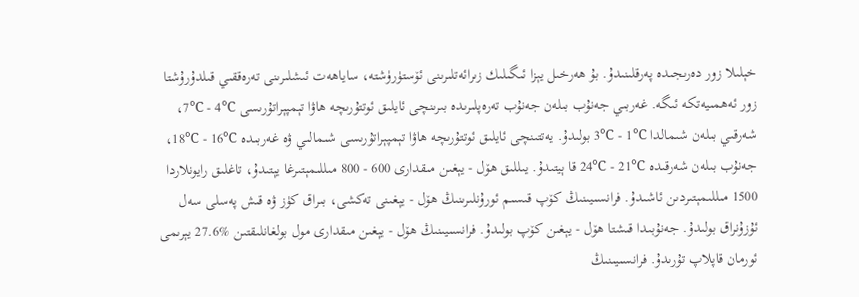خېلىلا زور دەرىجىدە پەرقلىنىدۇ. بۇ ھەرخىل يېزا ئىگىلىك زىرائەتلىرىنى ئۆستۈرۈشتە، ساياھەت ئىشلىرىنى تەرەققىي قىلدۇرۇشتا زور ئەھمىيەتكە ئىگە. غەربىي جەنۇب بىلەن جەنۇب تەرەپلىرىدە بىرىنچى ئايلىق ئوتتۇرىچە ھاۋا تېمپېراتۇرىسى ℃4 - ℃7، شەرقىي بىلەن شىمالدا ℃1 - ℃3 بولىدۇ. يەتتىنچى ئايلىق ئوتتۇرىچە ھاۋا تېمپېراتۇرىسى شىمالىي ۋە غەربىدە ℃16 - ℃18، جەنۇب بىلەن شەرقىدە ℃21 - ℃24 قا ېيتىدۇ. يىللىق ھۆل - يېغىن مىقدارى 600 - 800 مىللىمېتىرغا يېتىدۇ، تاغلىق رايونلاردا 1500 مىللىمېتىردىن ئاشىدۇ. فرانسىيىنىڭ كۆپ قىسىم ئورۇنلىرىنىڭ ھۆل - يېغىنى تەكشى، بىراق كۈز ۋە قىش پەسلى سەل ئۇزۇنراق بولىدۇ. جەنۇبىدا قىشتا ھۆل - يېغىن كۆپ بولىدۇ. فرانسىيىنىڭ ھۆل - يېغىن مىقدارى مول بولغانلىقتىن %27.6 يېرىمى ئورمان قاپلاپ تۇرىدۇ. فرانسىيىنىڭ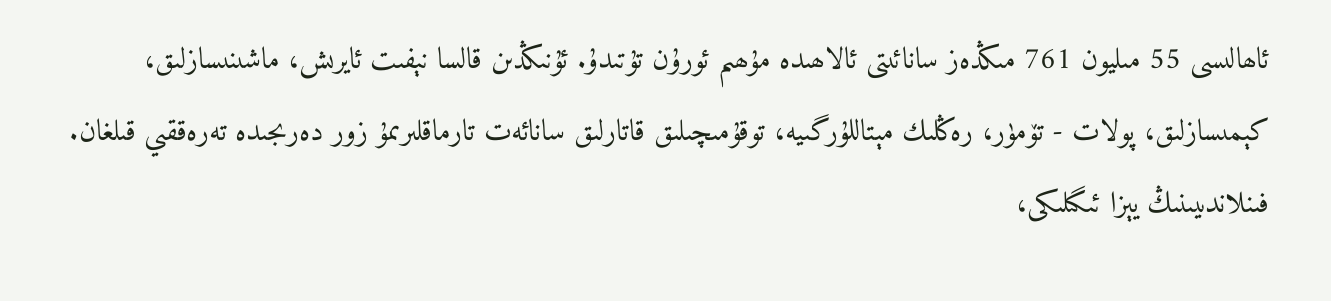ئاھالىسى 55 مىليون 761 مىڭدەز سانائىتى ئالاھىدە مۇھىم ئورۇن تۇتىدۇ. ئۇنىڭدىن قالسا نېفىت ئايرىش، ماشىنىسازلىق، كېمىسازلىق، پولات - تۆمۈر، رەڭلىك مېتاللۇرگىيە، توقۇمىچىلىق قاتارلىق سانائەت تارماقلىرىمۇ زور دەرىجىدە تەرەققىي قىلغان. فىنلاندىيىنىڭ يېزا ئىگىلىكى،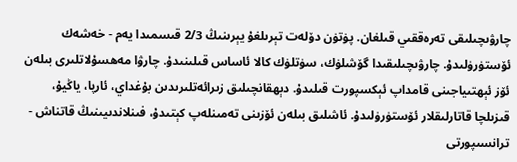چارۋىچىلىقى تەرەققىي قىلغان. پۈتۈن دۆلەت تېرىلغۇ يېرىنىڭ 2/3 قىسمىدا يەم - خەشەك ئۆستۈرۈلىدۇ. چارۋىچىلىقىدا گۆشلۈك، سۈتلۈك كالا ئاساس قىلىنىدۇ. چارۋا مەھسۇلاتلىرى بىلەن ئۆز ئېھتىياجىنى قامداپ ئېكسپورت قىلىدۇ. دېھقانچىلىق زىرائەتلىرىدىن بۇغداي، ئارپا، ياڭيۇ، قىزىلچا قاتارلىقلار ئۆستۈرۈلىدۇ. ئاشلىق بىلەن ئۆزىنى تەمىنلەپ كېتىدۇ، فىنلاندىيىنىڭ قاتناش - ترانسىپورتى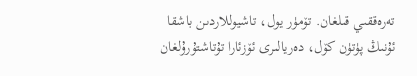تەرەققىي قىلغان. تۆمۈر يول، تاشيوللاردىن باشقا ئۇنىڭ پۈتۈن كۆل، دەريالىرى ئۆزئارا تۇتاشتۇرۇلغان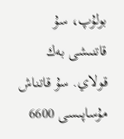بولۇپ، سۇ قاتنىشى بەك قولاي. سۇ قاتناش مۇساپىسى 6600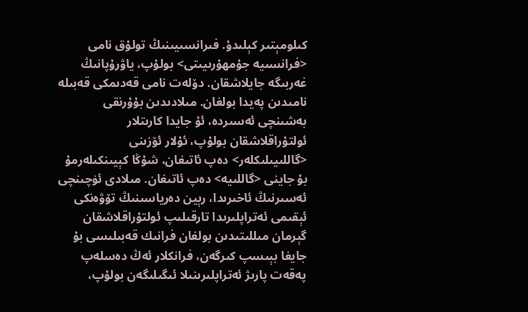كىلومېتىر كېلىدۇ. فىرانسىيىنىڭ تولۇق نامى <فرانسىيە جۇمھۇرىيىتى> بولۇپ، ياۋرۇپانىڭ غەربىگە جايلاشقان. دۆلەت نامى قەدىمكى قەبىلە نامىدىن پەيدا بولغان. مىلادىدىن بۇۇرنقى بەشىنچى ئەسىردە، ئۇ جايدا كارىتلار ئولتۇراقلاشقان بولۇپ، ئۇلار ئۆزىنى <گاللىيىلىكلەر> دەپ ئاتىغان، شۇڭا كېيىنكىلەرمۇ بۇ جاينى <گاللىيە> دەپ ئاتىغان. مىلادى ئۈچىنچى ئەسىرنىڭ ئاخىرىدا، رېين دەرياسىنىڭ تۆۋەنكى ئېقىمى ئەتراپلىرىدا تارقىلىپ ئولتۇراقلاشقان گېرمان مىللىتىدىن بولغان فرانىك قەبىلىسى بۇ جايغا بېىسپ كىرگەن، فرانكلار ئەڭ دەسلەپ پەقەت پارىژ ئەتراپلىرىنىلا ئىگىلىگەن بولۇپ،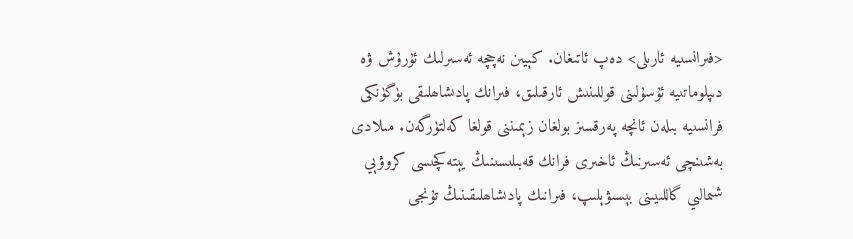<فىرانسىيە ئارىلى> دەپ ئاتىغان. كېيىن نەچچە ئەسىرلىك ئۇرۇش ۋە دىپلوماتىيە ئۇسۇلىنى قوللىنىش ئارقىلىق، فىرانك پادىشاھلىقى بۈگۈنكى فرانسىيە بىلەن ئانچە پەرقسىز بولغان زېمىننى قولغا كەلتۈرگەن. مىلادى بەشىنچى ئەسىرنىڭ ئاخىرى فرانك قەبىلىسىنىڭ يېتەكچىسى كروۋېي شىمالىي گاللىيىنى بېسىۋېلىپ، فىرانىك پادىشاھلىقىنىڭ تۇنجى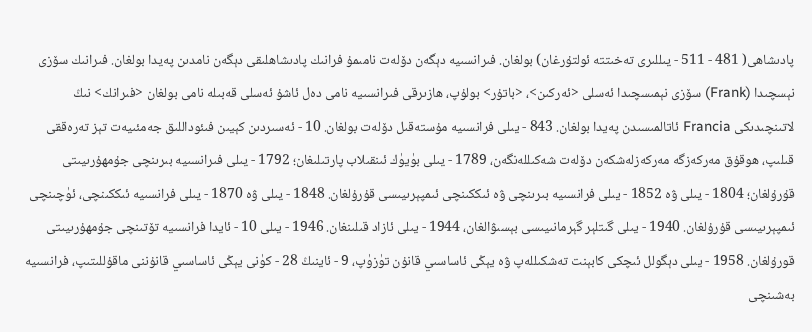پادىشاھى( 481 - 511 - يىللىرى تەخىتتە ئولتۇرغان) بولغان. فىرانسىيە دېگەن دۆلەت نامىمۇ فرانىك پادىشاھلىقى دېگەن نامدىن پەيدا بولغان. فىرانىك سۆزى نېسچىدا (Frank) سۆزى نېمىسچىدا ئەسلى <ئەركىن>، <باتۇر> بولۇپ، ھازىرقى فىرانسىيە نامى دەل ئاشۇ ئەسلى قەبىلە نامى بولغان <فىرانك> نىڭ لاتىنچىدىكى Francia ئاتالمىسىدن پەيدا بولغان. 843 - يىلى فرانسىيە مۇستەقىل دۆلەت بولغان. 10 - ئەسىردىن كېيىن فىئوداللىق جەمئىيەت تېز تەرەققى قىلىپ، ھوقۇق مەركەزگە مەركەزلەشكەن دۆلەت شەكىللەنگەن، 1789 - يىلى بۈيۈك ئىنقىلاب پارتىلىغان؛ 1792 - يىلى فىرانسىيە بىرىنچى جۇمھۇرىيىتى قۇرۇلغان؛ 1804 - يىلى ۋە 1852 - يىلى فرانسىيە بىرىنچى ۋە ئىككىنچى ئىمپېرىيىسى قۇرۇلغان. 1848 - يىلى ۋە 1870 - يىلى فرانسىيە ئىككىنچى، ئۈچىنچى ئىمپېرىيىسى قۇرۇلغان. 1940 - يىلى گىتلېر گېرمانىيىسى بېسىۋالغان، 1944 - يىلى ئازاد قىلىنغان. 1946 - يىلى 10 - ئايدا فرانسىيە تۆتىنچى جۇمھۇرىيىتى قورۇلغان. 1958 - يىلى دېگولل ئىچكى كابېنت تەشكىللەپ ۋە يېڭى ئاساسىي قانۇن تۈزۈپ، 9 - ئاينىڭ 28 - كۈنى يېڭى ئاساسىي قانۇننى ماقۇللىتىپ، فرانسىيە بەشىنچى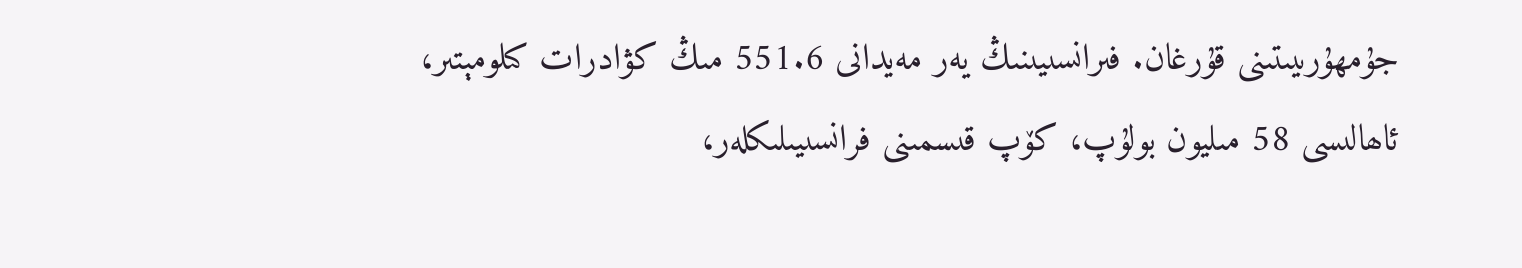جۇمھۇرىيىتىنى قۇرغان. فىرانسىيىنىڭ يەر مەيدانى 551.6 مىڭ كۋادرات كىلومېتىر، ئاھالىسى 58 مىليون بولۇپ، كۆپ قىسمىنى فرانسىيىلىكلەر،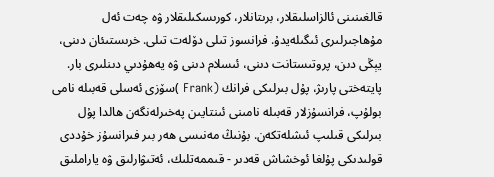قالغىنىنى ئالزاسلىقلار، برىتانلار، كورىسكىلىقلار ۋە چەت ئەل مۇھاجىرلىرى ئىگىلەيدۇ. فرانسوز تىلى دۆلەت تىلى. خرىستىئان دىنى، يېڭى دىن، پروتىستانت دىنى، ئىسلام دىنى ۋە يەھۇدىي دىنلىرى بار. پايتەختى پارىژ، پۇل بىرلىكى فرانك (Frank )سۆزى ئەسلى قەبىلە نامى بولۇپ، فرانسۇزلار قەبىلە نامىنى ئىنتايىن پەخىرلەنگەن ھالدا پۇل بىرلىكى قىلىپ ئىشلەتكەن. بۇنىڭ مەنىسى ھەر بىر فىرانسۇز خۇددى قولىدىكى پۇلغا ئوخشاش قەدىر - قىممەتلىك، ئەتىۋارلىق ۋە ياراملىق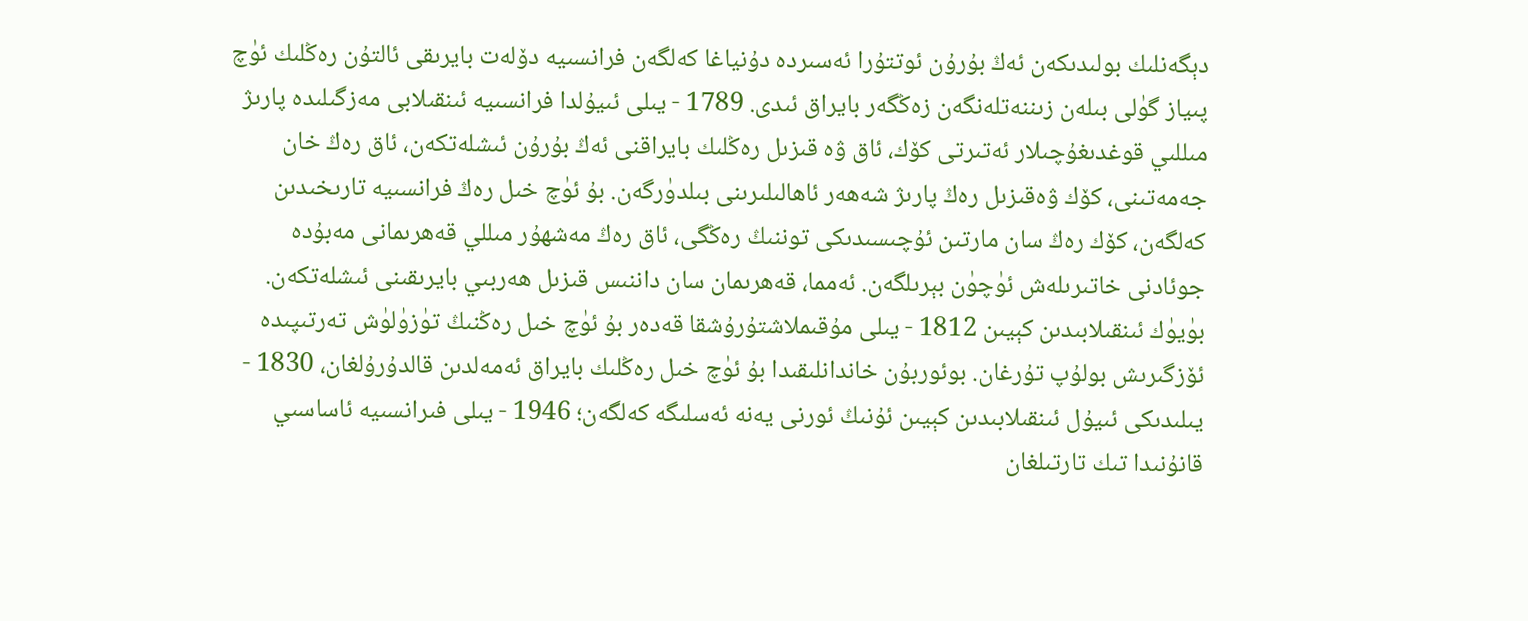دېگەنلىك بولىدىكەن ئەڭ بۇرۇن ئوتتۇرا ئەسىردە دۇنياغا كەلگەن فرانسىيە دۆلەت بايرىقى ئالتۇن رەڭلىك ئۈچ پىياز گۈلى بىلەن زىننەتلەنگەن زەڭگەر بايراق ئىدى. 1789 - يىلى ئىيۇلدا فرانسىيە ئىنقىلابى مەزگىلىدە پارىژ مىللىي قوغدىغۇچىلار ئەتىرتى كۆك، ئاق ۋە قىزىل رەڭلىك بايراقنى ئەڭ بۇرۇن ئىشلەتكەن، ئاق رەڭ خان جەمەتىنى، كۆك ۋەقىزىل رەڭ پارىژ شەھەر ئاھالىلىرىنى بىلدۈرگەن. بۇ ئۈچ خىل رەڭ فرانسىيە تارىخىدىن كەلگەن، كۆك رەڭ سان مارتىن ئۇچىسىدىكى توننىڭ رەڭگى، ئاق رەڭ مەشھۇر مىللي قەھرىمانى مەبۇدە جوئادنى خاتىرىلەش ئۈچۈن بېرىلگەن. ئەمما، قەھرىمان سان داننىس قىزىل ھەربىي بايرىقىنى ئىشلەتكەن. بۈيۈك ئىنقىلابىدىن كېيىن 1812 - يىلى مۇقىملاشتۇرۇشقا قەدەر بۇ ئۈچ خىل رەڭنىڭ تۈزۈلۈش تەرتىپىدە ئۆزگىرىش بولۇپ تۇرغان. بوئوربۇن خاندانلىقىدا بۇ ئۈچ خىل رەڭلىك بايراق ئەمەلدىن قالدۇرۇلغان، 1830 - يىلىدىكى ئىيۇل ئىنقىلابىدىن كېيىن ئۇنىڭ ئورنى يەنە ئەسلىگە كەلگەن؛ 1946 - يىلى فىرانسىيە ئاساسىي قانۇنىدا تىك تارتىلغان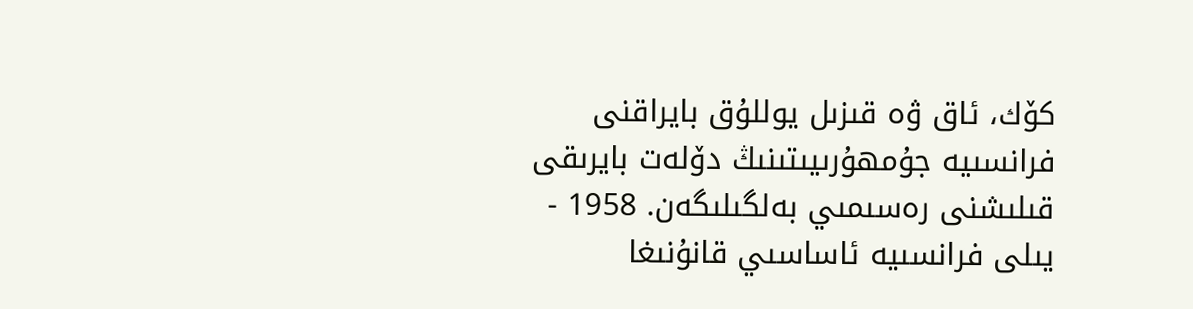كۆك، ئاق ۋە قىزىل يوللۇق بايراقنى فرانسىيە جۇمھۇرىيىتىنىڭ دۆلەت بايرىقى قىلىشنى رەسىمىي بەلگىلىگەن. 1958 - يىلى فرانسىيە ئاساسىي قانۇنىغا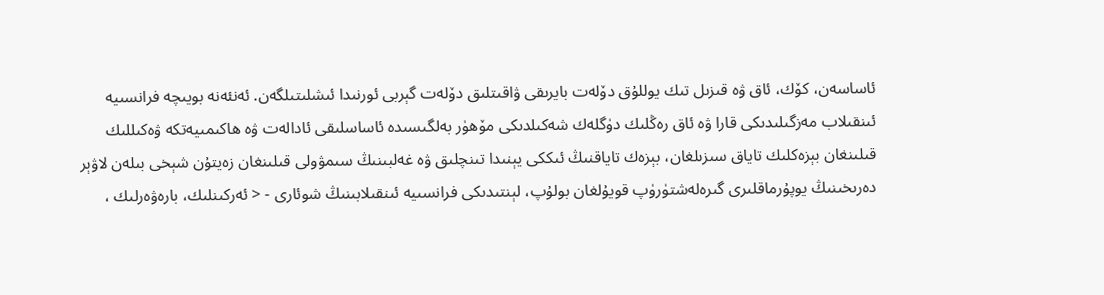ئاساسەن، كۆك، ئاق ۋە قىزىل تىك يوللۇق دۆلەت بايرىقى ۋاقىتلىق دۆلەت گېربى ئورنىدا ئىشلىتىلگەن. ئەنئەنە بويىچە فرانسىيە ئىنقىلاب مەزگىلىدىكى قارا ۋە ئاق رەڭلىك دۈگلەك شەكىلدىكى مۆھۈر بەلگىسىدە ئاساسلىقى ئادالەت ۋە ھاكىمىيەتكە ۋەكىللىك قىلىنغان بېزەكلىك تاياق سىزىلغان، بېزەك تاياقنىڭ ئىككى يېنىدا تىنچلىق ۋە غەلبىنىڭ سىمۋولى قىلىنغان زەيتۇن شېخى بىلەن لاۋېر دەرىخىنىڭ يوپۇرماقلىرى گىرەلەشتۈرۈپ قويۇلغان بولۇپ، لېنتىدىكى فرانسىيە ئىنقىلابىنىڭ شوئارى - < ئەركىنلىك، بارەۋەرلىك ،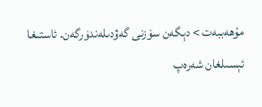مۇھەببەت > دېگەن سۆزنى گەۋدىلەندۈرگەن. ئاستىغا ئېسىلغان شەرەپ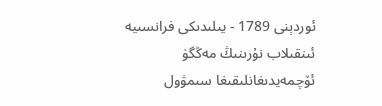ئوردېنى 1789 - يىلىدىكى فرانسىيە ئىنقىلاب نۇرىنىڭ مەڭگۈ ئۆچمەيدىغانلىقىغا سىمۋول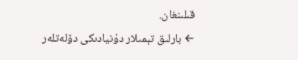قىلىنغان.
← بارلىق تېمىلار دۇنيادىكى دۆلەتلەر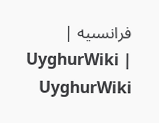فرانسىيە | UyghurWiki | UyghurWiki